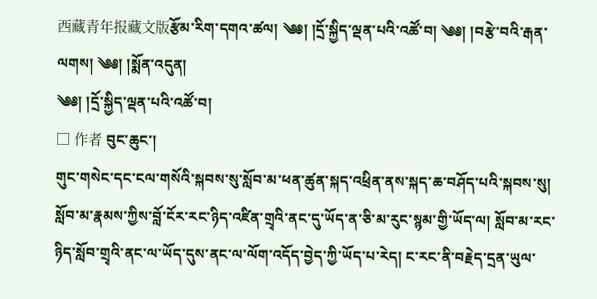西藏青年报藏文版རྩོམ་རིག་དགའ་ཚལ། ༄༅། །དྲོ་སྐྱིད་ལྡན་པའི་འཚོ་བ། ༄༅། །བརྩེ་བའི་རྒན་ལགས། ༄༅། །སྨོན་འདུན།
༄༅། །དྲོ་སྐྱིད་ལྡན་པའི་འཚོ་བ།
□ 作者 བུང་ཆུང་།
གུང་གསེང་དང་ངལ་གསོའི་སྐབས་སུ་སློབ་མ་ཕན་ཚུན་སྐད་འཕྲིན་ནས་སྐད་ཆ་བཤོད་པའི་སྐབས་སུ། སློབ་མ་རྣམས་ཀྱིས་བློ་ངོར་རང་ཉིད་འཛིན་གྲྭའི་ནང་དུ་ཡོད་ན་ཅི་མ་རུང་སྙམ་གྱི་ཡོད་ལ། སློབ་མ་རང་ཉིད་སློབ་གྲྭའི་ནང་ལ་ཡོད་དུས་ནང་ལ་ལོག་འདོད་བྱེད་ཀྱི་ཡོད་པ་རེད། ང་རང་ནི་བརྗེད་དྲན་ཡུལ་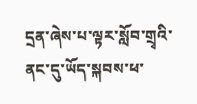དྲན་ཞེས་པ་ལྟར་སློབ་གྲྭའི་ནང་དུ་ཡོད་སྐབས་ཕ་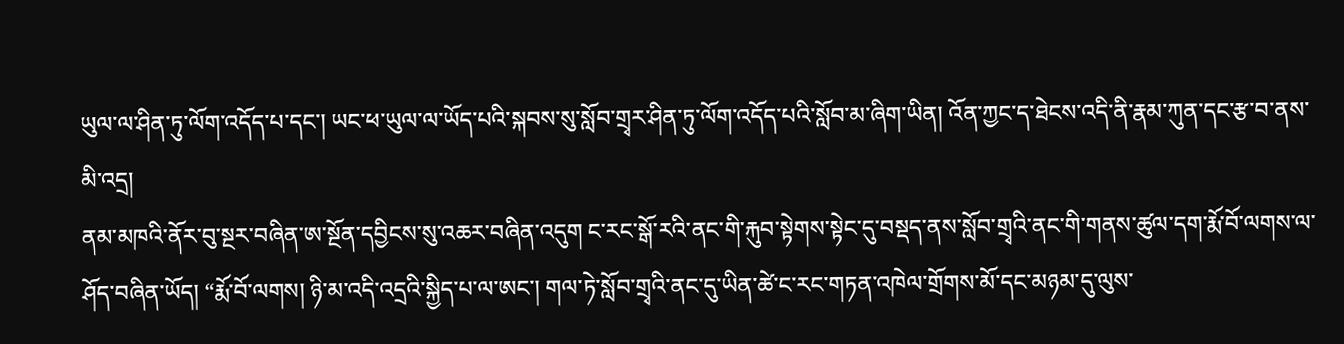ཡུལ་ལ་ཤིན་ཏུ་ལོག་འདོད་པ་དང་། ཡང་ཕ་ཡུལ་ལ་ཡོད་པའི་སྐབས་སུ་སློབ་གྲྭར་ཤིན་ཏུ་ལོག་འདོད་པའི་སློབ་མ་ཞིག་ཡིན། འོན་ཀྱང་ད་ཐེངས་འདི་ནི་རྣམ་ཀུན་དང་རྩ་བ་ནས་མི་འདྲ།
ནམ་མཁའི་ནོར་བུ་སྔར་བཞིན་ཨ་སྔོན་དབྱིངས་སུ་འཆར་བཞིན་འདུག ང་རང་སྒོ་རའི་ནང་གི་རྐུབ་སྟེགས་སྟེང་དུ་བསྡད་ནས་སློབ་གྲྭའི་ནང་གི་གནས་ཚུལ་དག་རྨོ་བོ་ལགས་ལ་ཤོད་བཞིན་ཡོད། “རྨོ་བོ་ལགས། ཉི་མ་འདི་འདྲའི་སྐྱིད་པ་ལ་ཨང་། གལ་ཏེ་སློབ་གྲྭའི་ནང་དུ་ཡིན་ཚེ་ང་རང་གཏན་འཁེལ་གྲོགས་མོ་དང་མཉམ་དུ་ལུས་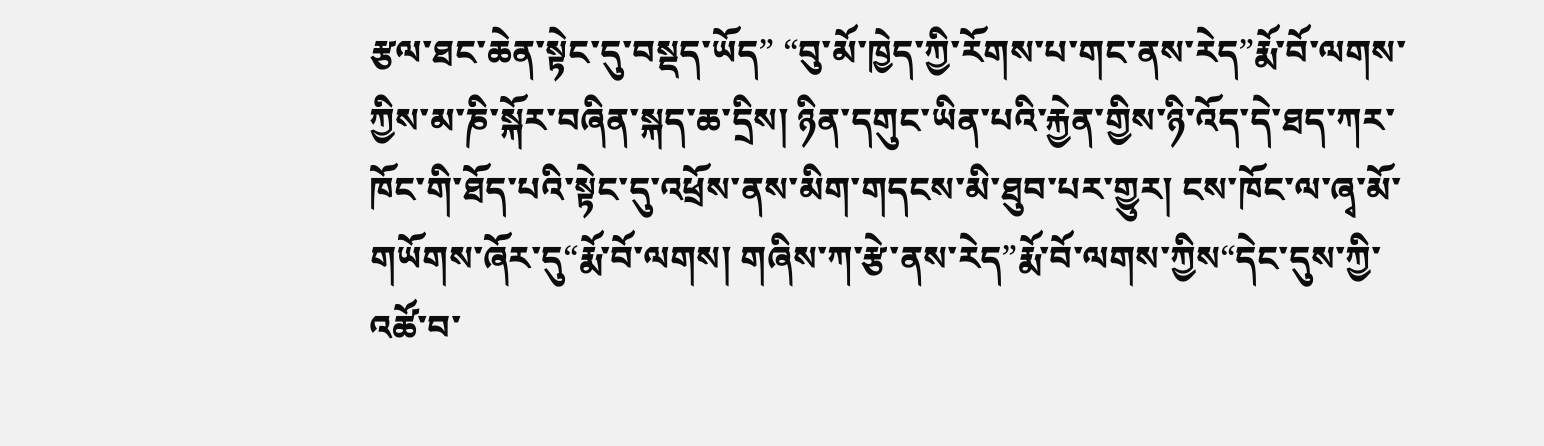རྩལ་ཐང་ཆེན་སྟེང་དུ་བསྡད་ཡོད” “བུ་མོ་ཁྱེད་ཀྱི་རོགས་པ་གང་ནས་རེད”རྨོ་བོ་ལགས་ཀྱིས་མ་ཎི་སྐོར་བཞིན་སྐད་ཆ་དྲིས། ཉིན་དགུང་ཡིན་པའི་རྐྱེན་གྱིས་ཉི་འོད་དེ་ཐད་ཀར་ཁོང་གི་ཐོད་པའི་སྟེང་དུ་འཕྲོས་ནས་མིག་གདངས་མི་ཐུབ་པར་གྱུར། ངས་ཁོང་ལ་ཞྭ་མོ་གཡོགས་ཞོར་དུ“རྨོ་བོ་ལགས། གཞིས་ཀ་རྩེ་ནས་རེད”རྨོ་བོ་ལགས་ཀྱིས“དེང་དུས་ཀྱི་འཚོ་བ་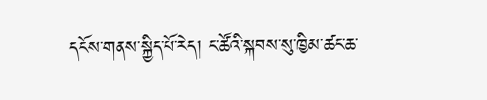དངོས་གནས་སྐྱིད་པོ་རེད། ང་ཚོའི་སྐབས་སུ་ཁྱིམ་ཚང་ཆ་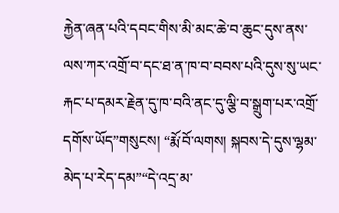རྐྱེན་ཞན་པའི་དབང་གིས་མི་མང་ཆེ་བ་ཆུང་དུས་ནས་ལས་ཀར་འགྲོ་བ་དང་ཐ་ན་ཁ་བ་བབས་པའི་དུས་སུ་ཡང་རྐང་པ་དམར་རྗེན་དུ་ཁ་བའི་ནང་དུ་ལྕི་བ་སྒྲུག་པར་འགྲོ་དགོས་ཡོད”གསུངས། “རྨོ་བོ་ལགས། སྐབས་དེ་དུས་ལྷམ་མེད་པ་རེད་དམ”“དེ་འདྲ་མ་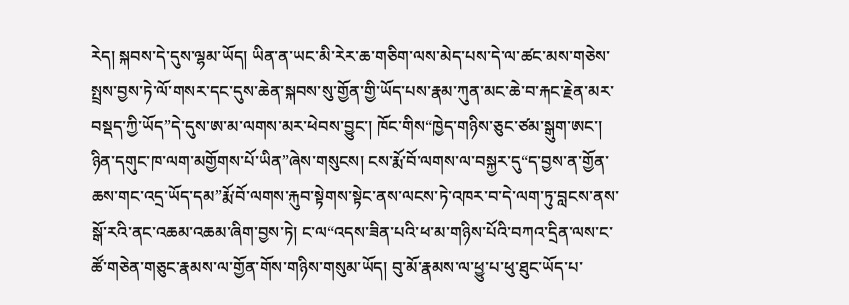རེད། སྐབས་དེ་དུས་ལྷམ་ཡོད། ཡིན་ན་ཡང་མི་རེར་ཆ་གཅིག་ལས་མེད་པས་དེ་ལ་ཚང་མས་གཅེས་སྤྲས་བྱས་ཏེ་ལོ་གསར་དང་དུས་ཆེན་སྐབས་སུ་གྱོན་གྱི་ཡོད་པས་རྣམ་ཀུན་མང་ཆེ་བ་རྐང་རྗེན་མར་བསྡད་ཀྱི་ཡོད”དེ་དུས་ཨ་མ་ལགས་མར་ཕེབས་བྱུང་། ཁོང་གིས“ཁྱེད་གཉིས་ཅུང་ཙམ་སྒུག་ཨང་། ཉིན་དགུང་ཁ་ལག་མགྱོགས་པོ་ཡིན”ཞེས་གསུངས། ངས་རྨོ་བོ་ལགས་ལ་བསྐྱར་དུ“ད་བྱས་ན་གྱོན་ཆས་གང་འདྲ་ཡོད་དམ”རྨོ་བོ་ལགས་རྐུབ་སྟེགས་སྟེང་ནས་ལངས་ཏེ་འཁར་བ་དེ་ལག་ཏུ་བླངས་ནས་སྒོ་རའི་ནང་འཆམ་འཆམ་ཞིག་བྱས་ཏེ། ང་ལ“འདས་ཟིན་པའི་ཕ་མ་གཉིས་པོའི་བཀའ་དྲིན་ལས་ང་ཚོ་གཅེན་གཅུང་རྣམས་ལ་གྱོན་གོས་གཉིས་གསུམ་ཡོད། བུ་མོ་རྣམས་ལ་ཕྱུ་པ་ཕུ་ཐུང་ཡོད་པ་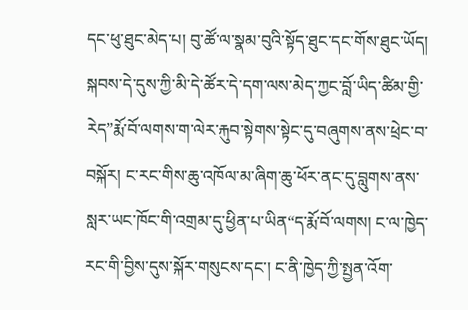དང་ཕུ་ཐུང་མེད་པ། བུ་ཚོ་ལ་སྣམ་བུའི་སྟོད་ཐུང་དང་གོས་ཐུང་ཡོད། སྐབས་དེ་དུས་ཀྱི་མི་དེ་ཚོར་དེ་དག་ལས་མེད་ཀྱང་བློ་ཡིད་ཚིམ་གྱི་རེད”རྨོ་བོ་ལགས་ག་ལེར་རྐུབ་སྟེགས་སྟེང་དུ་བཞུགས་ནས་ཕྲེང་བ་བསྐོར། ང་རང་གིས་ཆུ་འཁོལ་མ་ཞིག་ཆུ་ཕོར་ནང་དུ་བླུགས་ནས་སླར་ཡང་ཁོང་གི་འགྲམ་དུ་ཕྱིན་པ་ཡིན“ད་རྨོ་བོ་ལགས། ང་ལ་ཁྱེད་རང་གི་བྱིས་དུས་སྐོར་གསུངས་དང་། ང་ནི་ཁྱེད་ཀྱི་སྤྱན་འོག་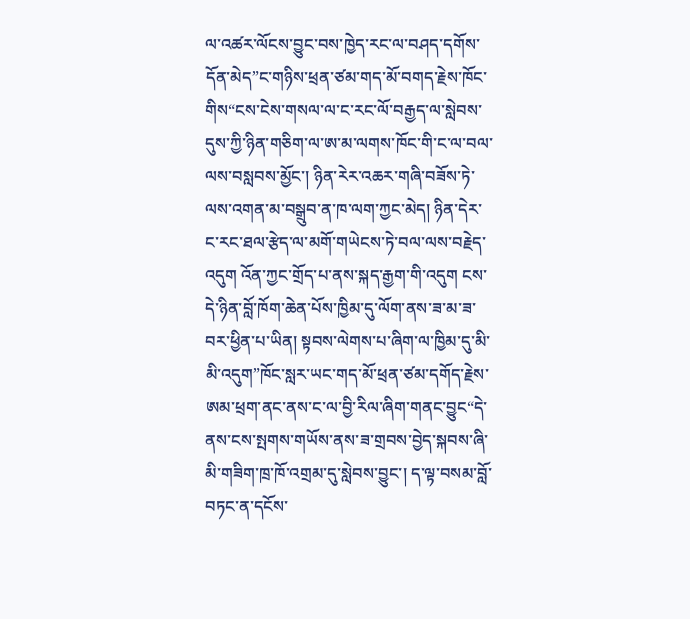ལ་འཚར་ལོངས་བྱུང་བས་ཁྱེད་རང་ལ་བཤད་དགོས་དོན་མེད”ང་གཉིས་ཕྲན་ཙམ་གད་མོ་བགད་རྗེས་ཁོང་གིས“ངས་ངེས་གསལ་ལ་ང་རང་ལོ་བརྒྱད་ལ་སླེབས་དུས་ཀྱི་ཉིན་གཅིག་ལ་ཨ་མ་ལགས་ཁོང་གི་ང་ལ་བལ་ལས་བསླབས་མྱོང་། ཉིན་རེར་འཆར་གཞི་བཟོས་ཏེ་ལས་འགན་མ་བསྒྲུབ་ན་ཁ་ལག་ཀྱང་མེད། ཉིན་དེར་ང་རང་ཐལ་རྩེད་ལ་མགོ་གཡེངས་ཏེ་བལ་ལས་བརྗེད་འདུག འོན་ཀྱང་གྲོད་པ་ནས་སྐད་རྒྱག་གི་འདུག ངས་དེ་ཉིན་བློ་ཁོག་ཆེན་པོས་ཁྱིམ་དུ་ལོག་ནས་ཟ་མ་ཟ་བར་ཕྱིན་པ་ཡིན། སྟབས་ལེགས་པ་ཞིག་ལ་ཁྱིམ་དུ་མི་མི་འདུག”ཁོང་སླར་ཡང་གད་མོ་ཕྲན་ཙམ་དགོད་རྗེས་ཨམ་ཕྲག་ནང་ནས་ང་ལ་བྱི་རིལ་ཞིག་གནང་བྱུང“དེ་ནས་ངས་སྤགས་གཡོས་ནས་ཟ་གྲབས་བྱེད་སྐབས་ཞི་མི་གཟིག་ཁྲ་ཁོ་འགྲམ་དུ་སླེབས་བྱུང་། ད་ལྟ་བསམ་བློ་བཏང་ན་དངོས་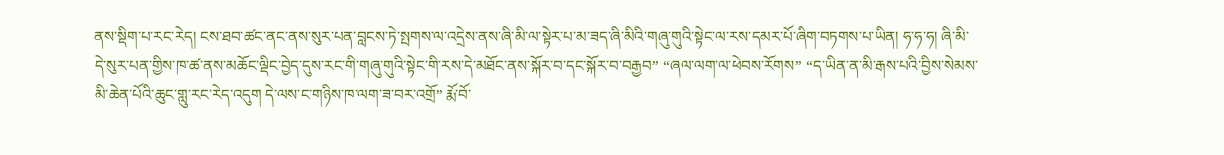ནས་སྡིག་པ་རང་རེད། ངས་ཐབ་ཚང་ནང་ནས་སུར་པན་བླངས་ཏེ་སྤགས་ལ་འདྲེས་ནས་ཞི་མི་ལ་སྟེར་པ་མ་ཟད་ཞི་མིའི་གཞུ་གུའི་སྟེང་ལ་རས་དམར་པོ་ཞིག་བཏགས་པ་ཡིན། ཧ་ཧ་ཧ། ཞི་མི་དེ་སུར་པན་གྱིས་ཁ་ཚ་ནས་མཆོང་ལྡིང་བྱེད་དུས་རང་གི་གཞུ་གུའི་སྟེང་གི་རས་དེ་མཐོང་ནས་སྐོར་བ་དང་སྐོར་བ་བརྒྱབ” “ཞལ་ལག་ལ་ཕེབས་རོགས” “ད་ཡིན་ན་མི་རྒས་པའི་བྱིས་སེམས་མི་ཆེན་པོའི་ཆུང་གླུ་རང་རེད་འདུག དེ་ལས་ང་གཉིས་ཁ་ལག་ཟ་བར་འགྲོ” རྨོ་བོ་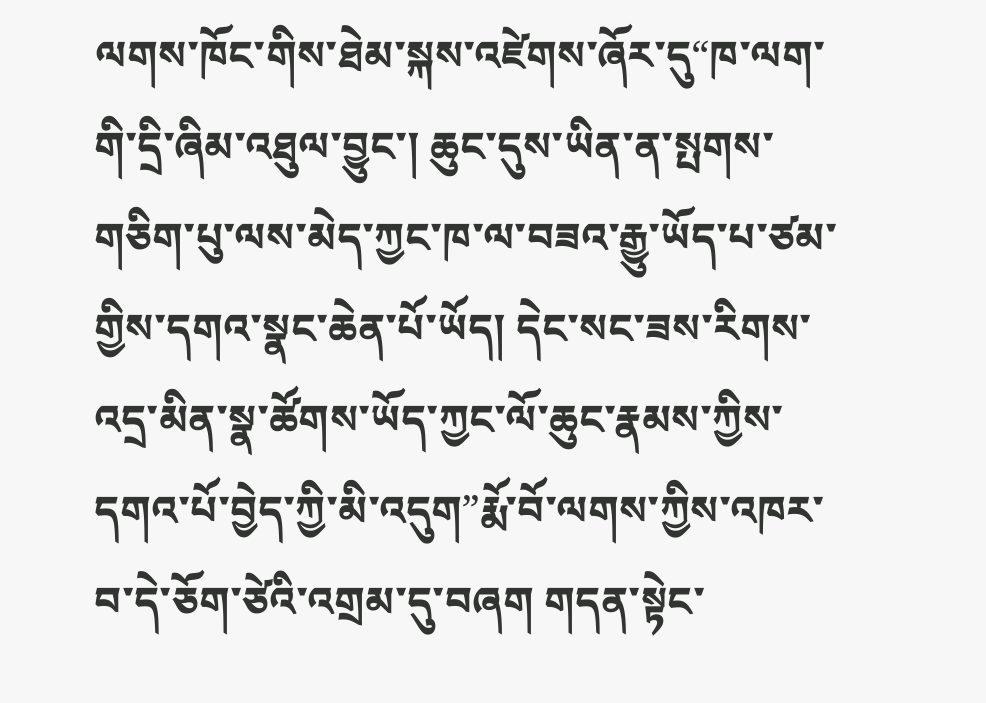ལགས་ཁོང་གིས་ཐེམ་སྐས་འཛེགས་ཞོར་དུ“ཁ་ལག་གི་དྲི་ཞིམ་འཐུལ་བྱུང་། ཆུང་དུས་ཡིན་ན་སྤགས་གཅིག་པུ་ལས་མེད་ཀྱང་ཁ་ལ་བཟའ་རྒྱུ་ཡོད་པ་ཙམ་གྱིས་དགའ་སྣང་ཆེན་པོ་ཡོད། དེང་སང་ཟས་རིགས་འདྲ་མིན་སྣ་ཚོགས་ཡོད་ཀྱང་ལོ་ཆུང་རྣམས་ཀྱིས་དགའ་པོ་བྱེད་ཀྱི་མི་འདུག”རྨོ་བོ་ལགས་ཀྱིས་འཁར་བ་དེ་ཅོག་ཙེའི་འགྲམ་དུ་བཞག གདན་སྟེང་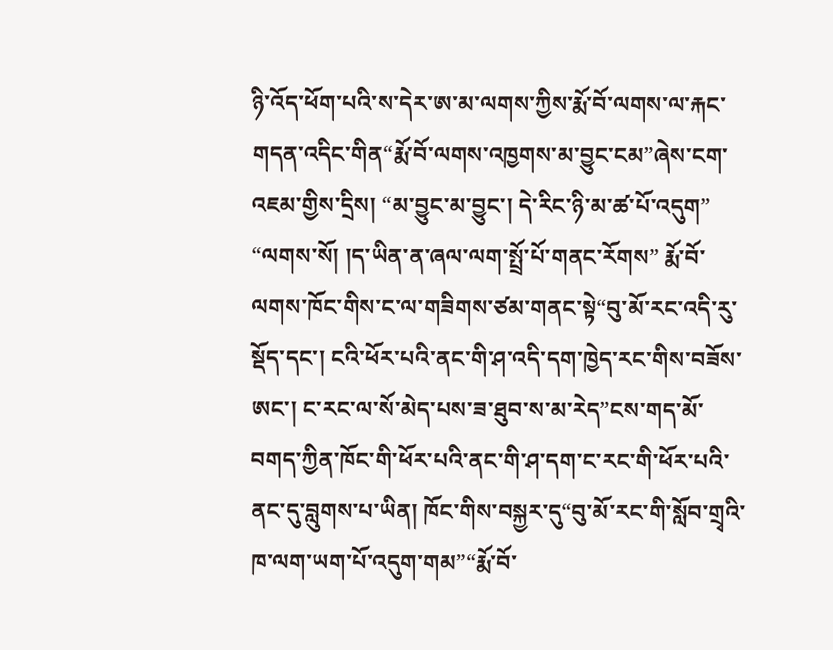ཉི་འོད་ཕོག་པའི་ས་དེར་ཨ་མ་ལགས་ཀྱིས་རྨོ་བོ་ལགས་ལ་རྐང་གདན་འདིང་གིན“རྨོ་བོ་ལགས་འཁྱགས་མ་བྱུང་ངམ”ཞེས་ངག་འཇམ་གྱིས་དྲིས། “མ་བྱུང་མ་བྱུང་། དེ་རིང་ཉི་མ་ཚ་པོ་འདུག” “ལགས་སོ། །ད་ཡིན་ན་ཞལ་ལག་སྤྲོ་པོ་གནང་རོགས” རྨོ་བོ་ལགས་ཁོང་གིས་ང་ལ་གཟིགས་ཙམ་གནང་སྟེ“བུ་མོ་རང་འདི་རུ་སྡོད་དང་། ངའི་ཕོར་པའི་ནང་གི་ཤ་འདི་དག་ཁྱེད་རང་གིས་བཟོས་ཨང་། ང་རང་ལ་སོ་མེད་པས་ཟ་ཐུབ་ས་མ་རེད”ངས་གད་མོ་བགད་ཀྱིན་ཁོང་གི་ཕོར་པའི་ནང་གི་ཤ་དག་ང་རང་གི་ཕོར་པའི་ནང་དུ་བླུགས་པ་ཡིན། ཁོང་གིས་བསྐྱར་དུ“བུ་མོ་རང་གི་སློབ་གྲྭའི་ཁ་ལག་ཡག་པོ་འདུག་གམ”“རྨོ་བོ་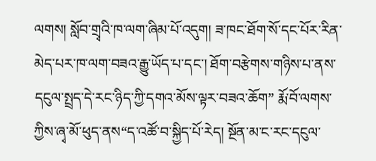ལགས། སློབ་གྲྭའི་ཁ་ལག་ཞིམ་པོ་འདུག། ཟ་ཁང་ཐོག་སོ་དང་པོར་རིན་མེད་པར་ཁ་ལག་བཟའ་རྒྱུ་ཡོད་པ་དང་། ཐོག་བརྩེགས་གཉིས་པ་ནས་དངུལ་སྤྲད་དེ་རང་ཉིད་ཀྱི་དགའ་མོས་ལྟར་བཟའ་ཆོག” རྨོ་བོ་ལགས་ཀྱིས་ཞྭ་མོ་ཕུད་ནས“ད་འཚོ་བ་སྐྱིད་པོ་རེད། སྔོན་མ་ང་རང་དངུལ་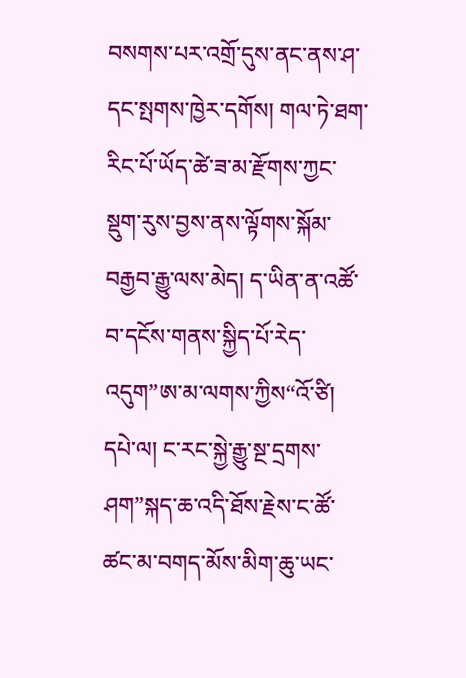བསགས་པར་འགྲོ་དུས་ནང་ནས་ཤ་དང་སྤགས་ཁྱེར་དགོས། གལ་ཏེ་ཐག་རིང་པོ་ཡོད་ཚེ་ཟ་མ་རྫོགས་ཀྱང་སྡུག་རུས་བྱས་ནས་ལྟོགས་སྐོམ་བརྒྱབ་རྒྱུ་ལས་མེད། ད་ཡིན་ན་འཚོ་བ་དངོས་གནས་སྐྱིད་པོ་རེད་འདུག”ཨ་མ་ལགས་ཀྱིས“འོ་ཙི། དཔེ་ལ། ང་རང་སྐྱེ་རྒྱུ་སྔ་དྲགས་ཤག”སྐད་ཆ་འདི་ཐོས་རྗེས་ང་ཚོ་ཚང་མ་བགད་མོས་མིག་ཆུ་ཡང་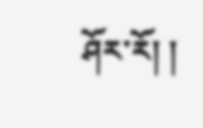ཤོར་རོ། །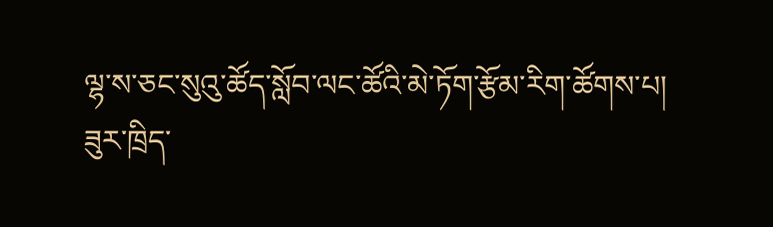ལྷ་ས་ཅང་སུའུ་ཚོད་སློབ་ལང་ཚོའི་མེ་ཏོག་རྩོམ་རིག་ཚོགས་པ།
ཟུར་ཁྲིད་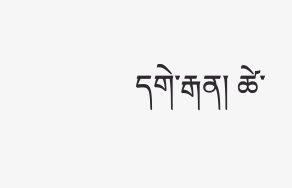དགེ་རྒན། ཚེ་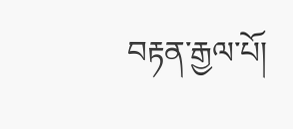བརྟན་རྒྱལ་པོ།